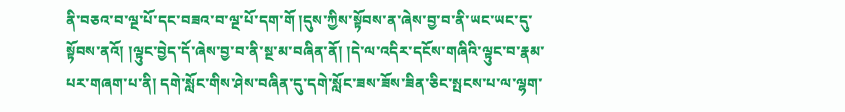ནི་བཅའ་བ་ལྔ་པོ་དང་བཟའ་བ་ལྔ་པོ་དག་གོ །དུས་ཀྱིས་སྟོབས་ན་ཞེས་བྱ་བ་ནི་ཡང་ཡང་དུ་སྟོབས་ནའོ། །ལྟུང་བྱེད་དོ་ཞེས་བྱ་བ་ནི་སྔ་མ་བཞིན་ནོ། །དེ་ལ་འདིར་དངོས་གཞིའི་ལྟུང་བ་རྣམ་པར་གཞག་པ་ནི། དགེ་སློང་གིས་ཤེས་བཞིན་དུ་དགེ་སློང་ཟས་ཟོས་ཟིན་ཅིང་སྤངས་པ་ལ་ལྷག་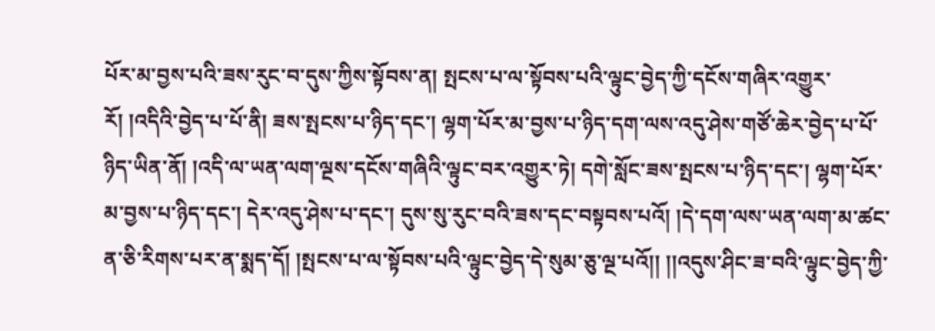པོར་མ་བྱས་པའི་ཟས་རུང་བ་དུས་ཀྱིས་སྟོབས་ན། སྤངས་པ་ལ་སྟོབས་པའི་ལྟུང་བྱེད་ཀྱི་དངོས་གཞིར་འགྱུར་རོ། །འདིའི་བྱེད་པ་པོ་ནི། ཟས་སྤངས་པ་ཉིད་དང་། ལྷག་པོར་མ་བྱས་པ་ཉིད་དག་ལས་འདུ་ཤེས་གཙོ་ཆེར་བྱེད་པ་པོ་ཉིད་ཡིན་ནོ། །འདི་ལ་ཡན་ལག་ལྔས་དངོས་གཞིའི་ལྟུང་བར་འགྱུར་ཏེ། དགེ་སློང་ཟས་སྤངས་པ་ཉིད་དང་། ལྷག་པོར་མ་བྱས་པ་ཉིད་དང་། དེར་འདུ་ཤེས་པ་དང་། དུས་སུ་རུང་བའི་ཟས་དང་བསྟབས་པའོ། །དེ་དག་ལས་ཡན་ལག་མ་ཚང་ན་ཅི་རིགས་པར་ན་སྨད་དོ། །སྤངས་པ་ལ་སྟོབས་པའི་ལྟུང་བྱེད་དེ་སུམ་ཅུ་ལྔ་པའོ།། །།འདུས་ཤིང་ཟ་བའི་ལྟུང་བྱེད་ཀྱི་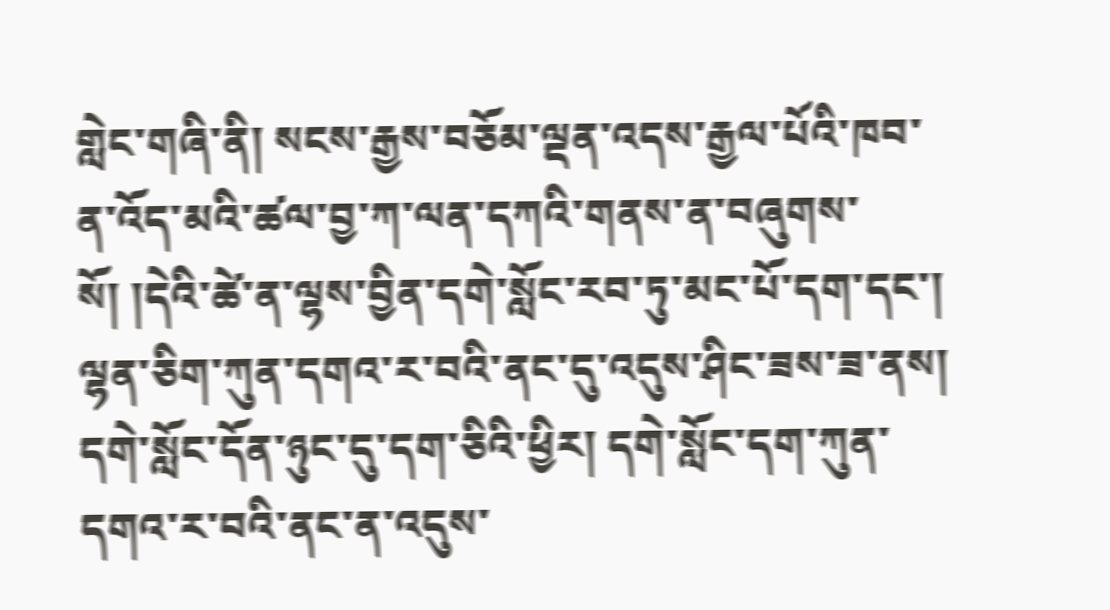གླེང་གཞི་ནི། སངས་རྒྱས་བཅོམ་ལྡན་འདས་རྒྱལ་པོའི་ཁབ་ན་འོད་མའི་ཚལ་བྱ་ཀ་ལན་དཀའི་གནས་ན་བཞུགས་སོ། །དེའི་ཚེ་ན་ལྷས་བྱིན་དགེ་སློང་རབ་ཏུ་མང་པོ་དག་དང་། ལྷན་ཅིག་ཀུན་དགའ་ར་བའི་ནང་དུ་འདུས་ཤིང་ཟས་ཟ་ནས། དགེ་སློང་དོན་ཉུང་དུ་དག་ཅིའི་ཕྱིར། དགེ་སློང་དག་ཀུན་དགའ་ར་བའི་ནང་ན་འདུས་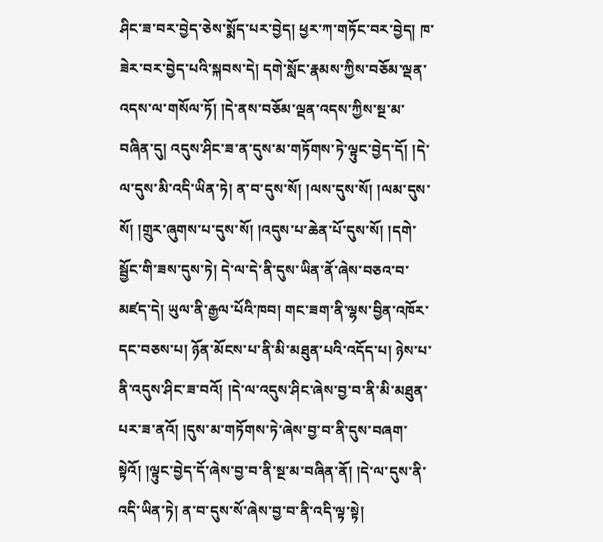ཤིང་ཟ་བར་བྱེད་ཅེས་སྨོད་པར་བྱེད། ཕྱར་ཀ་གཏོང་བར་བྱེད། ཁ་ཟེར་བར་བྱེད་པའི་སྐབས་དེ། དགེ་སློང་རྣམས་ཀྱིས་བཅོམ་ལྡན་འདས་ལ་གསོལ་ཏོ། །དེ་ནས་བཅོམ་ལྡན་འདས་ཀྱིས་སྔ་མ་བཞིན་དུ། འདུས་ཤིང་ཟ་ན་དུས་མ་གཏོགས་ཏེ་ལྟུང་བྱེད་དོ། །དེ་ལ་དུས་མི་འདི་ཡིན་ཏེ། ན་བ་དུས་སོ། །ལས་དུས་སོ། །ལམ་དུས་སོ། །གྲུར་ཞུགས་པ་དུས་སོ། །འདུས་པ་ཆེན་པོ་དུས་སོ། །དགེ་སྦྱོང་གི་ཟས་དུས་ཏེ། དེ་ལ་དེ་ནི་དུས་ཡིན་ནོ་ཞེས་བཅའ་བ་མཛད་དེ། ཡུལ་ནི་རྒྱལ་པོའི་ཁབ། གང་ཟག་ནི་ལྷས་བྱིན་འཁོར་དང་བཅས་པ། ཉོན་མོངས་པ་ནི་མི་མཐུན་པའི་འདོད་པ། ཉེས་པ་ནི་འདུས་ཤིང་ཟ་བའོ། །དེ་ལ་འདུས་ཤིང་ཞེས་བྱ་བ་ནི་མི་མཐུན་པར་ཟ་ནའོ། །དུས་མ་གཏོགས་ཏེ་ཞེས་བྱ་བ་ནི་དུས་བཞག་སྟེའོ། །ལྟུང་བྱེད་དོ་ཞེས་བྱ་བ་ནི་སྔ་མ་བཞིན་ནོ། །དེ་ལ་དུས་ནི་འདི་ཡིན་ཏེ། ན་བ་དུས་སོ་ཞེས་བྱ་བ་ནི་འདི་ལྟ་སྟེ།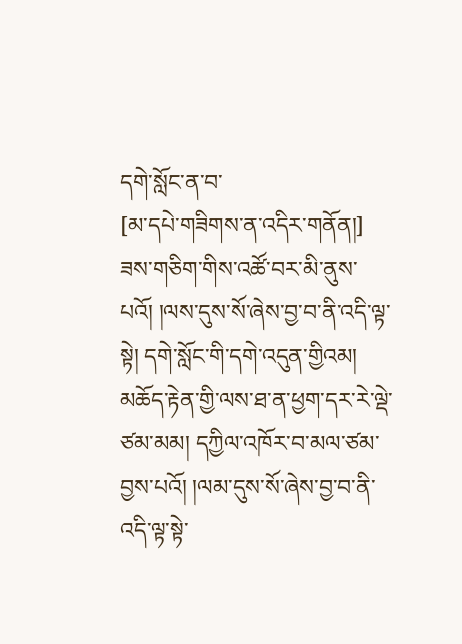དགེ་སློང་ན་བ་
[མ་དཔེ་གཟིགས་ན་འདིར་གནོན།]
ཟས་གཅིག་གིས་འཚོ་བར་མི་ནུས་པའོ། །ལས་དུས་སོ་ཞེས་བྱ་བ་ནི་འདི་ལྟ་སྟེ། དགེ་སློང་གི་དགེ་འདུན་གྱིའམ། མཆོད་རྟེན་གྱི་ལས་ཐ་ན་ཕྱག་དར་རེ་ལྡེ་ཙམ་མམ། དཀྱིལ་འཁོར་བ་མལ་ཙམ་བྱས་པའོ། །ལམ་དུས་སོ་ཞེས་བྱ་བ་ནི་འདི་ལྟ་སྟེ་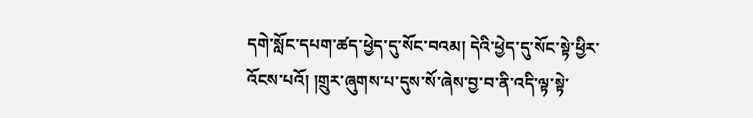དགེ་སློང་དཔག་ཚད་ཕྱེད་དུ་སོང་བའམ། དེའི་ཕྱེད་དུ་སོང་སྟེ་ཕྱིར་འོངས་པའོ། །གྲུར་ཞུགས་པ་དུས་སོ་ཞེས་བྱ་བ་ནི་འདི་ལྟ་སྟེ་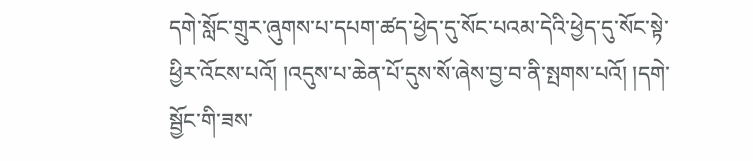དགེ་སློང་གྲུར་ཞུགས་པ་དཔག་ཚད་ཕྱེད་དུ་སོང་པའམ་དེའི་ཕྱེད་དུ་སོང་སྟེ་ཕྱིར་འོངས་པའོ། །འདུས་པ་ཆེན་པོ་དུས་སོ་ཞེས་བྱ་བ་ནི་སྤགས་པའོ། །དགེ་སྦྱོང་གི་ཟས་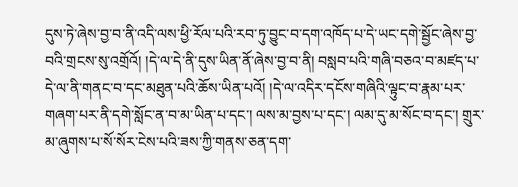དུས་ཏེ་ཞེས་བྱ་བ་ནི་འདི་ལས་ཕྱི་རོལ་པའི་རབ་ཏུ་བྱུང་བ་དག་འཁོད་པ་དེ་ཡང་དགེ་སྦྱོང་ཞེས་བྱ་བའི་གྲངས་སུ་འགྲོའོ། །དེ་ལ་དེ་ནི་དུས་ཡིན་ནོ་ཞེས་བྱ་བ་ནི། བསླབ་པའི་གཞི་བཅའ་བ་མཛད་པ་དེ་ལ་ནི་གནང་བ་དང་མཐུན་པའི་ཆོས་ཡིན་པའོ། །དེ་ལ་འདིར་དངོས་གཞིའི་ལྟུང་བ་རྣམ་པར་གཞག་པར་ནི་དགེ་སློང་ན་བ་མ་ཡིན་པ་དང་། ལས་མ་བྱས་པ་དང་། ལམ་དུ་མ་སོང་བ་དང་། གྲུར་མ་ཞུགས་པ་སོ་སོར་ངེས་པའི་ཟས་ཀྱི་གནས་ཅན་དག་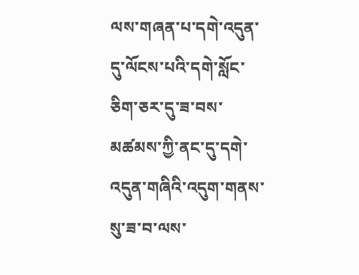ལས་གཞན་པ་དགེ་འདུན་དུ་ལོངས་པའི་དགེ་སློང་ཅིག་ཅར་དུ་ཟ་བས་མཚམས་ཀྱི་ནང་དུ་དགེ་འདུན་གཞིའི་འདུག་གནས་སུ་ཟ་བ་ལས་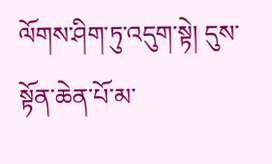ལོགས་ཤིག་ཏུ་འདུག་སྟེ། དུས་སྟོན་ཆེན་པོ་མ་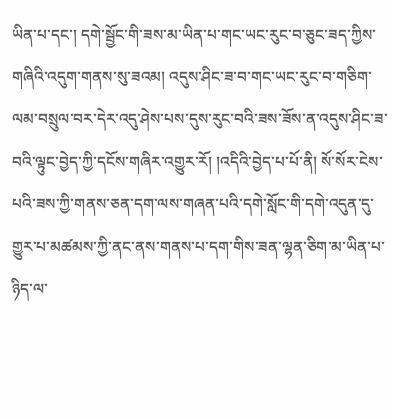ཡིན་པ་དང་། དགེ་སྦྱོང་གི་ཟས་མ་ཡིན་པ་གང་ཡང་རུང་བ་ཅུང་ཟད་ཀྱིས་གཞིའི་འདུག་གནས་སུ་ཟའམ། འདུས་ཤིང་ཟ་བ་གང་ཡང་རུང་བ་གཅིག་ལམ་བསྲུལ་བར་དེར་འདུ་ཤེས་པས་དུས་རུང་བའི་ཟས་ཟོས་ན་འདུས་ཤིང་ཟ་བའི་ལྟུང་བྱེད་ཀྱི་དངོས་གཞིར་འགྱུར་རོ། །འདིའི་བྱེད་པ་པོ་ནི། སོ་སོར་ངེས་པའི་ཟས་ཀྱི་གནས་ཅན་དག་ལས་གཞན་པའི་དགེ་སློང་གི་དགེ་འདུན་དུ་གྱུར་པ་མཚམས་ཀྱི་ནང་ནས་གནས་པ་དག་གིས་ཟན་ལྷན་ཅིག་མ་ཡིན་པ་ཉིད་ལ་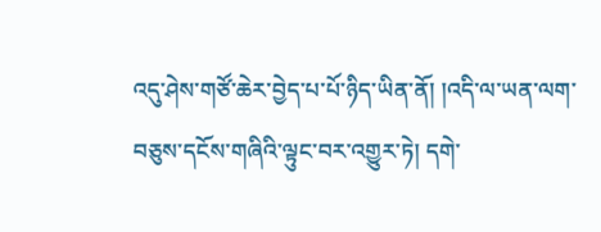འདུ་ཤེས་གཙོ་ཆེར་བྱེད་པ་པོ་ཉིད་ཡིན་ནོ། །འདི་ལ་ཡན་ལག་བཅུས་དངོས་གཞིའི་ལྟུང་བར་འགྱུར་ཏེ། དགེ་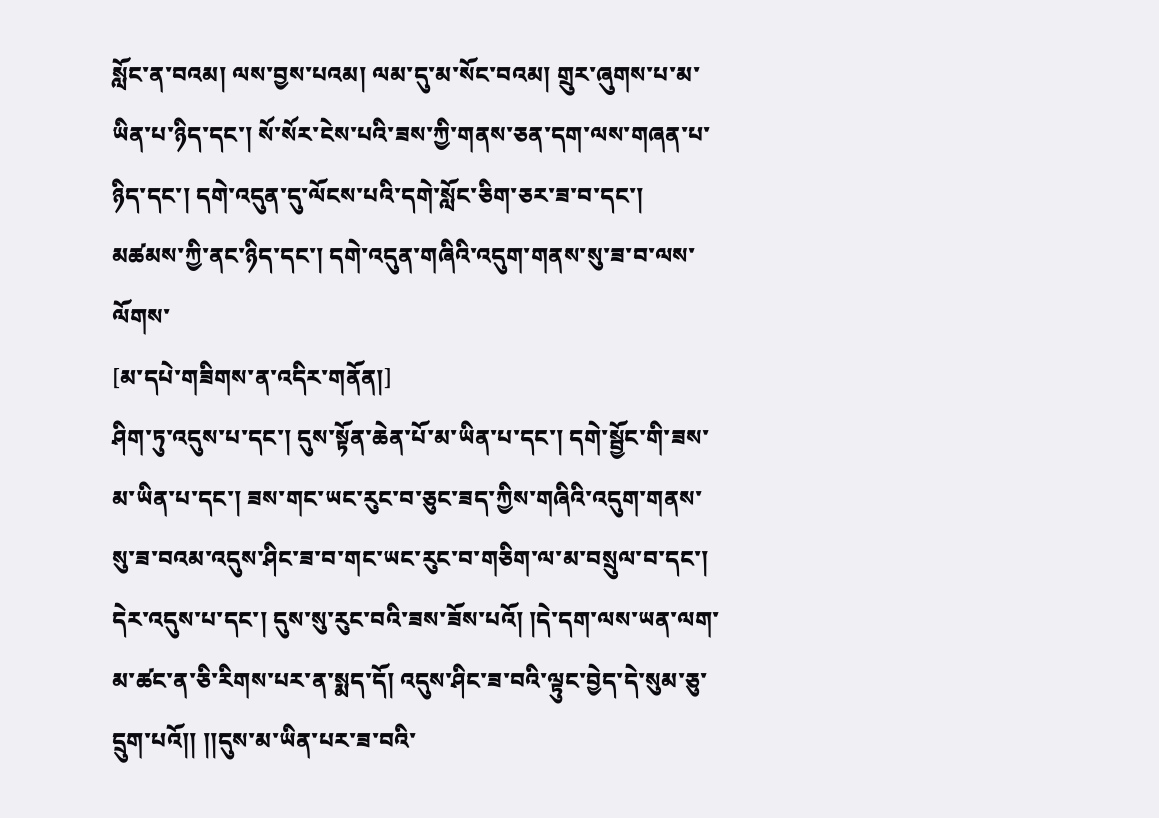སློང་ན་བའམ། ལས་བྱས་པའམ། ལམ་དུ་མ་སོང་བའམ། གྲུར་ཞུགས་པ་མ་ཡིན་པ་ཉིད་དང་། སོ་སོར་ངེས་པའི་ཟས་ཀྱི་གནས་ཅན་དག་ལས་གཞན་པ་ཉིད་དང་། དགེ་འདུན་དུ་ལོངས་པའི་དགེ་སློང་ཅིག་ཅར་ཟ་བ་དང་། མཚམས་ཀྱི་ནང་ཉིད་དང་། དགེ་འདུན་གཞིའི་འདུག་གནས་སུ་ཟ་བ་ལས་ལོགས་
[མ་དཔེ་གཟིགས་ན་འདིར་གནོན།]
ཤིག་ཏུ་འདུས་པ་དང་། དུས་སྟོན་ཆེན་པོ་མ་ཡིན་པ་དང་། དགེ་སྦྱོང་གི་ཟས་མ་ཡིན་པ་དང་། ཟས་གང་ཡང་རུང་བ་ཅུང་ཟད་ཀྱིས་གཞིའི་འདུག་གནས་སུ་ཟ་བའམ་འདུས་ཤིང་ཟ་བ་གང་ཡང་རུང་བ་གཅིག་ལ་མ་བསྲུལ་བ་དང་། དེར་འདུས་པ་དང་། དུས་སུ་རུང་བའི་ཟས་ཟོས་པའོ། །དེ་དག་ལས་ཡན་ལག་མ་ཚང་ན་ཅི་རིགས་པར་ན་སྨད་དོ། འདུས་ཤིང་ཟ་བའི་ལྟུང་བྱེད་དེ་སུམ་ཅུ་དྲུག་པའོ།། །།དུས་མ་ཡིན་པར་ཟ་བའི་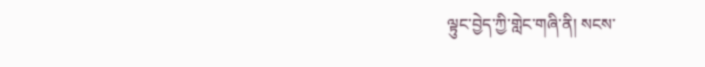ལྟུང་བྱེད་ཀྱི་གླེང་གཞི་ནི། སངས་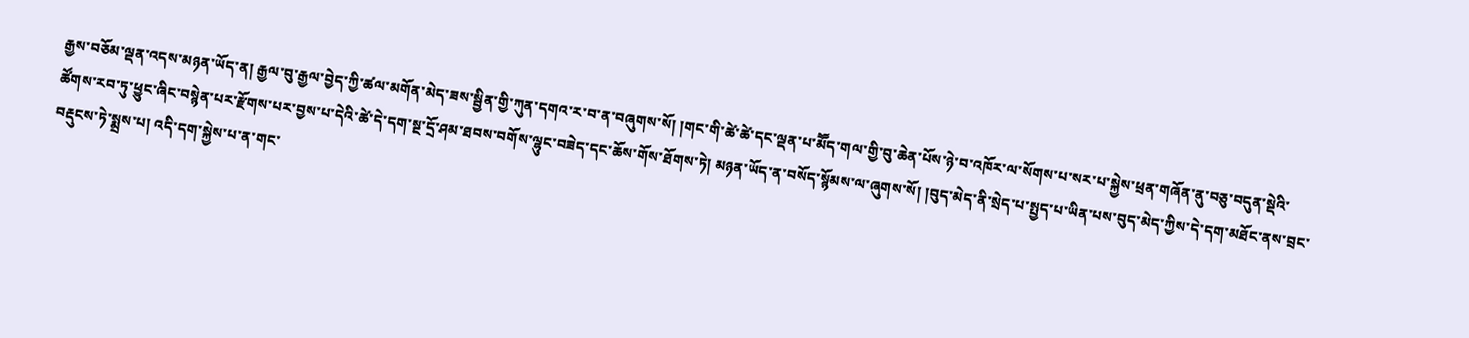རྒྱས་བཅོམ་ལྡན་འདས་མཉན་ཡོད་ན། རྒྱལ་བུ་རྒྱལ་བྱེད་ཀྱི་ཚལ་མགོན་མེད་ཟས་སྦྱིན་གྱི་ཀུན་དགའ་ར་བ་ན་བཞུགས་སོ། །གང་གི་ཚེ་ཚེ་དང་ལྡན་པ་མཽད་གལ་གྱི་བུ་ཆེན་པོས་ཉེ་བ་འཁོར་ལ་སོགས་པ་སར་པ་སྐྱེས་ཕྲན་གཞོན་ནུ་བཅུ་བདུན་སྡེའི་ཚོགས་རབ་ཏུ་ཕྱུང་ཞིང་བསྙེན་པར་རྫོགས་པར་བྱས་པ་དེའི་ཚེ་དེ་དག་སྔ་དྲོ་ཤམ་ཐབས་བགོས་ལྷུང་བཟེད་དང་ཆོས་གོས་ཐོགས་ཏེ། མཉན་ཡོད་ན་བསོད་སྙོམས་ལ་ཞུགས་སོ། །བུད་མེད་ནི་སྲེད་པ་སྤྱད་པ་ཡིན་པས་བུད་མེད་ཀྱིས་དེ་དག་མཐོང་ནས་བྲང་བརྡུངས་ཏེ་སྨྲས་པ། འདི་དག་སྐྱེས་པ་ན་གང་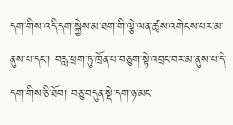དག་གིས་འདི་དག་སྐྱེས་མ་ཐག་གི་ལྕེ་ལན་ཚྭས་འགེངས་པར་མ་ནུས་པ་དང་། བརླ་ཕྲག་ཏུ་ཁྲོན་པ་བཅུག་སྟེ་འབྲང་བར་མ་ནུས་པ་དེ་དག་གིས་ཅི་ཐོབ། བཅུ་བདུན་སྡེ་དག་ཉ་མང་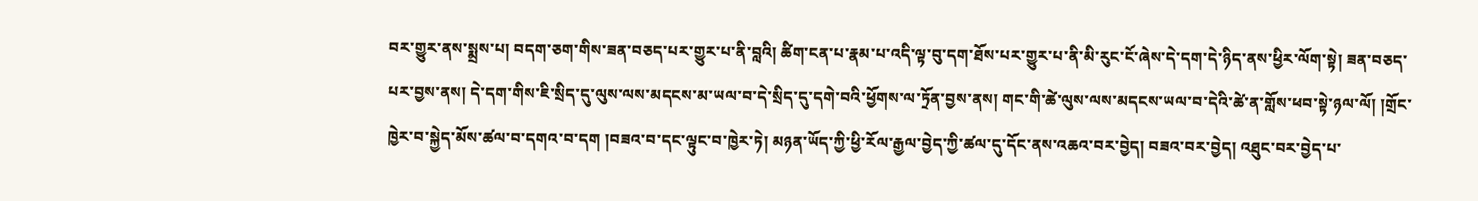བར་གྱུར་ནས་སྨྲས་པ། བདག་ཅག་གིས་ཟན་བཅད་པར་གྱུར་པ་ནི་བླའི། ཚིག་ངན་པ་རྣམ་པ་འདི་ལྟ་བུ་དག་ཐོས་པར་གྱུར་པ་ནི་མི་རུང་ངོ་ཞེས་དེ་དག་དེ་ཉིད་ནས་ཕྱིར་ལོག་སྟེ། ཟན་བཅད་པར་བྱས་ནས། དེ་དག་གིས་ཇི་སྲིད་དུ་ལུས་ལས་མདངས་མ་ཡལ་བ་དེ་སྲིད་དུ་དགེ་བའི་ཕྱོགས་ལ་ཏྲོན་བྱས་ནས། གང་གི་ཚེ་ལུས་ལས་མདངས་ཡལ་བ་དེའི་ཚེ་ན་གློས་ཕབ་སྟེ་ཉལ་ལོ། །གྲོང་ཁྱེར་བ་སྐྱེད་མོས་ཚལ་བ་དགའ་བ་དག །བཟའ་བ་དང་ལྟུང་བ་ཁྱེར་ཏེ། མཉན་ཡོད་ཀྱི་ཕྱི་རོལ་རྒྱལ་བྱེད་ཀྱི་ཚལ་དུ་དོང་ནས་འཆའ་བར་བྱེད། བཟའ་བར་བྱེད། འཐུང་བར་བྱེད་པ་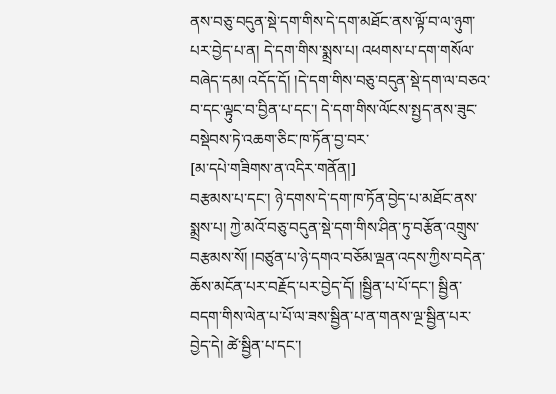ནས་བཅུ་བདུན་སྡེ་དག་གིས་དེ་དག་མཐོང་ནས་ལྟོ་བ་ལ་ཉུག་པར་བྱེད་པ་ན། དེ་དག་གིས་སྨྲས་པ། འཕགས་པ་དག་གསོལ་བཞེད་དམ། འདོད་དོ། །དེ་དག་གིས་བཅུ་བདུན་སྡེ་དག་ལ་བཅའ་བ་དང་ལྟུང་བ་བྱིན་པ་དང་། དེ་དག་གིས་ལོངས་སྤྱད་ནས་ཟུང་བསྡེབས་ཏེ་འཆག་ཅིང་ཁ་ཏོན་བྱ་བར་
[མ་དཔེ་གཟིགས་ན་འདིར་གནོན།]
བརྩམས་པ་དང་། ཉེ་དགས་དེ་དག་ཁ་ཏོན་བྱེད་པ་མཐོང་ནས་སྨྲས་པ། ཀྱེ་མའོ་བཅུ་བདུན་སྡེ་དག་གིས་ཤིན་ཏུ་བརྩོན་འགྲུས་བརྩམས་སོ། །བཙུན་པ་ཉེ་དགའ་བཅོམ་ལྡན་འདས་ཀྱིས་བདེན་ཆོས་མངོན་པར་བརྗོད་པར་བྱེད་དོ། །སྦྱིན་པ་པོ་དང་། སྦྱིན་བདག་གིས་ལེན་པ་པོ་ལ་ཟས་སྦྱིན་པ་ན་གནས་ལྔ་སྦྱིན་པར་བྱེད་དེ། ཚེ་སྦྱིན་པ་དང་།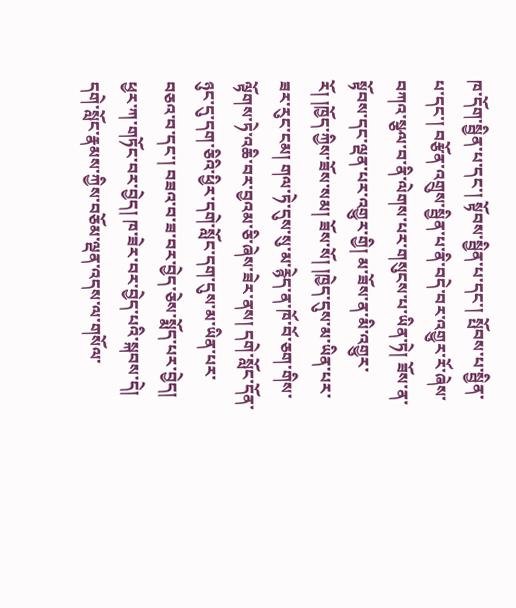ཁ་དོག་སྦྱིན་པ་དང་། སྟོབས་སྦྱིན་པ་དང་། སྤོབས་པ་སྦྱིན་པ་དང་། བརྩོན་འགྲུས་སྦྱིན་པ་ནི་བདེ་བར་འགྱུར་རོ་ཞེས་བཀའ་སྩལ་བ་ནི་ལེགས་པར་གསུངས་པ་ཡིན་ཏེ། ཟོས་ན་སྟོབས་དང་ལྡན་པར་འགྱུར་གྱི། མ་ཟོས་ན་མི་འགྱུར་རོ། །ཁྱོད་ཀྱིས་ཟོས་སམ། ཟོས་སོ། །ཁྱེད་དུས་མ་ཡིན་པར་ཟར་རུང་ངམ། གལ་ཏེ་དུས་སུ་མ་རྙེད་ན་ཁོ་བོ་ཅག་གིས་ལྟོགས་ཏེ་འཆི་བར་བྱའམ་ཅི་ཞེས་ཟེར་ནས། དགེ་སློང་དོན་ཉུང་དུ་དག་ཅིའི་ཕྱིར་དགེ་སློང་དག་དུས་མ་ཡིན་པར་བཅའ་བ་དང་། བཟའ་བ་ཟ་བར་བྱེད་ཅེས་སྨོད་པར་བྱེད། ཕྱར་ཀ་གཏོང་བར་བྱེད། ཁ་ཟེར་བར་བྱེད་པའི་སྐབས་དེ། དགེ་སློང་རྣམས་ཀྱིས་བཅོམ་ལྡན་འདས་ལ་གསོལ་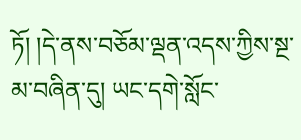ཏོ། །དེ་ནས་བཅོམ་ལྡན་འདས་ཀྱིས་སྔ་མ་བཞིན་དུ། ཡང་དགེ་སློང་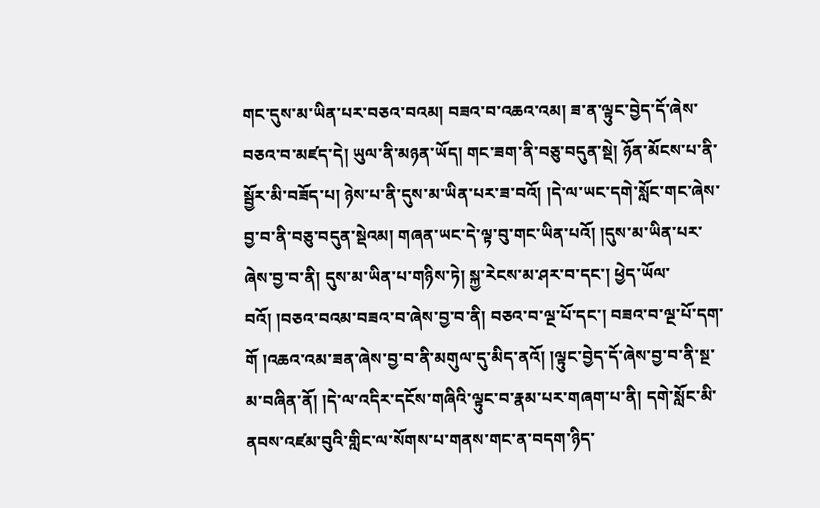གང་དུས་མ་ཡིན་པར་བཅའ་བའམ། བཟའ་བ་འཆའ་འམ། ཟ་ན་ལྟུང་བྱེད་དོ་ཞེས་བཅའ་བ་མཛད་དེ། ཡུལ་ནི་མཉན་ཡོད། གང་ཟག་ནི་བཅུ་བདུན་སྡེ། ཉོན་མོངས་པ་ནི་སྦྱོར་མི་བཟོད་པ། ཉེས་པ་ནི་དུས་མ་ཡིན་པར་ཟ་བའོ། །དེ་ལ་ཡང་དགེ་སློང་གང་ཞེས་བྱ་བ་ནི་བཅུ་བདུན་སྡེའམ། གཞན་ཡང་དེ་ལྟ་བུ་གང་ཡིན་པའོ། །དུས་མ་ཡིན་པར་ཞེས་བྱ་བ་ནི། དུས་མ་ཡིན་པ་གཉིས་ཏེ། སྐྱ་རེངས་མ་ཤར་བ་དང་། ཕྱེད་ཡོལ་བའོ། །བཅའ་བའམ་བཟའ་བ་ཞེས་བྱ་བ་ནི། བཅའ་བ་ལྔ་པོ་དང་། བཟའ་བ་ལྔ་པོ་དག་གོ །འཆའ་འམ་ཟན་ཞེས་བྱ་བ་ནི་མགུལ་དུ་མིད་ནའོ། །ལྟུང་བྱེད་དོ་ཞེས་བྱ་བ་ནི་སྔ་མ་བཞིན་ནོ། །དེ་ལ་འདིར་དངོས་གཞིའི་ལྟུང་བ་རྣམ་པར་གཞག་པ་ནི། དགེ་སློང་མི་ནབས་འཛམ་བུའི་གླིང་ལ་སོགས་པ་གནས་གང་ན་བདག་ཉིད་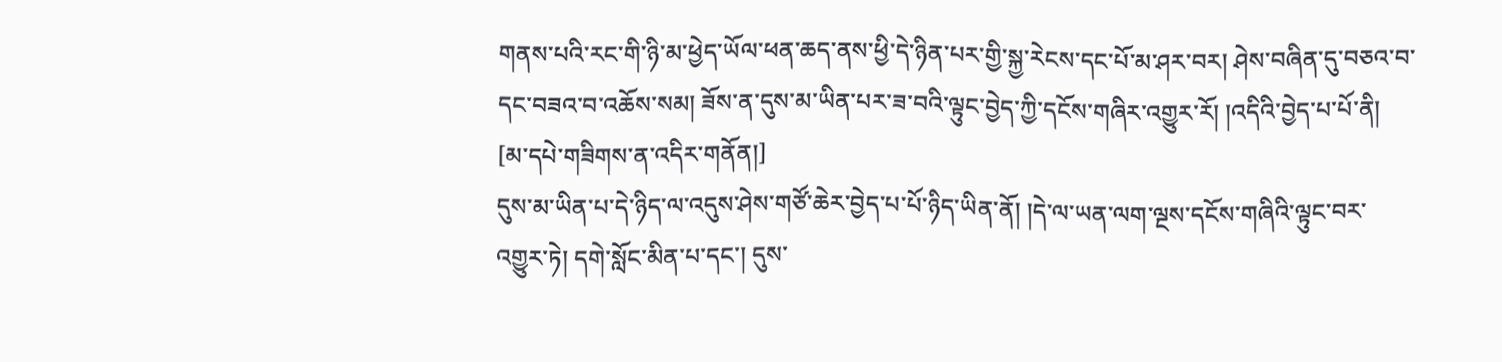གནས་པའི་རང་གི་ཉི་མ་ཕྱེད་ཡོལ་ཕན་ཆད་ནས་ཕྱི་དེ་ཉིན་པར་གྱི་སྐྱ་རེངས་དང་པོ་མ་ཤར་བར། ཤེས་བཞིན་དུ་བཅའ་བ་དང་བཟའ་བ་འཆོས་སམ། ཟོས་ན་དུས་མ་ཡིན་པར་ཟ་བའི་ལྟུང་བྱེད་ཀྱི་དངོས་གཞིར་འགྱུར་རོ། །འདིའི་བྱེད་པ་པོ་ནི།
[མ་དཔེ་གཟིགས་ན་འདིར་གནོན།]
དུས་མ་ཡིན་པ་དེ་ཉིད་ལ་འདུས་ཤེས་གཙོ་ཆེར་བྱེད་པ་པོ་ཉིད་ཡིན་ནོ། །དེ་ལ་ཡན་ལག་ལྔས་དངོས་གཞིའི་ལྟུང་བར་འགྱུར་ཏེ། དགེ་སློང་མིན་པ་དང་། དུས་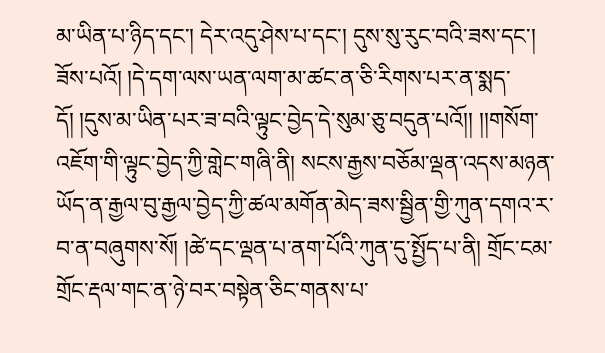མ་ཡིན་པ་ཉིད་དང་། དེར་འདུ་ཤེས་པ་དང་། དུས་སུ་རུང་བའི་ཟས་དང་། ཟོས་པའོ། །དེ་དག་ལས་ཡན་ལག་མ་ཚང་ན་ཅི་རིགས་པར་ན་སྨད་དོ། །དུས་མ་ཡིན་པར་ཟ་བའི་ལྟུང་བྱེད་དེ་སུམ་ཅུ་བདུན་པའོ།། །།གསོག་འཇོག་གི་ལྟུང་བྱེད་ཀྱི་གླེང་གཞི་ནི། སངས་རྒྱས་བཅོམ་ལྡན་འདས་མཉན་ཡོད་ན་རྒྱལ་བུ་རྒྱལ་བྱེད་ཀྱི་ཚལ་མགོན་མེད་ཟས་སྦྱིན་གྱི་ཀུན་དགའ་ར་བ་ན་བཞུགས་སོ། །ཚེ་དང་ལྡན་པ་ནག་པོའི་ཀུན་དུ་སྤྱོད་པ་ནི། གྲོང་ངམ་གྲོང་རྡལ་གང་ན་ཉེ་བར་བསྟེན་ཅིང་གནས་པ་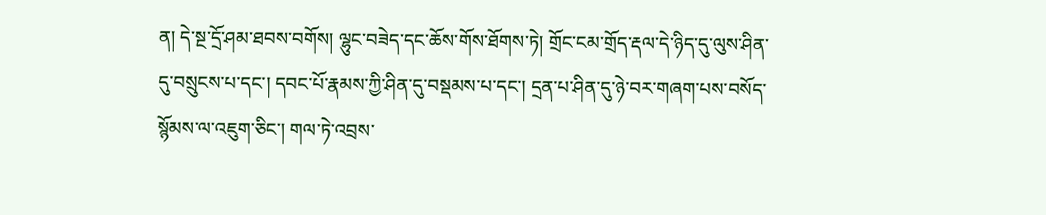ན། དེ་སྔ་དྲོ་ཤམ་ཐབས་བགོས། ལྷུང་བཟེད་དང་ཆོས་གོས་ཐོགས་ཏེ། གྲོང་ངམ་གྲོད་རྡལ་དེ་ཉིད་དུ་ལུས་ཤིན་དུ་བསྲུངས་པ་དང་། དབང་པོ་རྣམས་ཀྱི་ཤིན་དུ་བསྡམས་པ་དང་། དྲན་པ་ཤིན་དུ་ཉེ་བར་གཞག་པས་བསོད་སྙོམས་ལ་འཇུག་ཅིང་། གལ་ཏེ་འབྲས་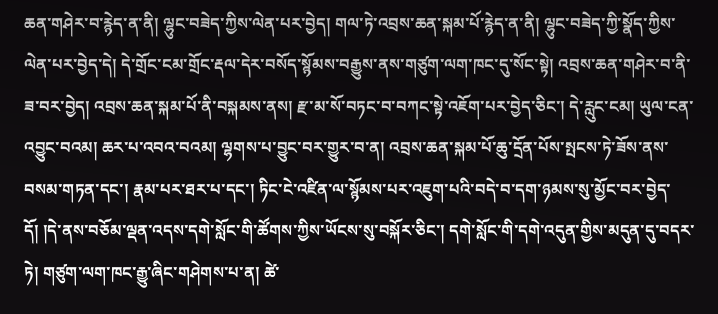ཆན་གཤེར་བ་རྙེད་ན་ནི། ལྷུང་བཟེད་ཀྱིས་ལེན་པར་བྱེད། གལ་ཏེ་འབྲས་ཆན་སྐམ་པོ་རྙེད་ན་ནི། ལྷུང་བཟེད་ཀྱི་སྣོད་ཀྱིས་ལེན་པར་བྱེད་དེ། དེ་གྲོང་ངམ་གྲོང་རྡལ་དེར་བསོད་སྙོམས་བརྒྱུས་ནས་གཙུག་ལག་ཁང་དུ་སོང་སྟེ། འབྲས་ཆན་གཤེར་བ་ནི་ཟ་བར་བྱེད། འབྲས་ཆན་སྐམ་པོ་ནི་བསྐམས་ནས། རྫ་མ་སོ་བཏང་བ་བཀང་སྟེ་འཇོག་པར་བྱེད་ཅིང་། དེ་རླུང་ངམ། ཡུལ་ངན་འབྱུང་བའམ། ཆར་པ་འབའ་བའམ། ལྷགས་པ་བྱུང་བར་གྱུར་བ་ན། འབྲས་ཆན་སྐམ་པོ་ཆུ་དྲོན་པོས་སྤངས་ཏེ་ཟོས་ནས་བསམ་གཏན་དང་། རྣམ་པར་ཐར་པ་དང་། ཏིང་ངེ་འཛིན་ལ་སྙོམས་པར་འཇུག་པའི་བདེ་བ་དག་ཉམས་སུ་མྱོང་བར་བྱེད་དོ། །དེ་ནས་བཅོམ་ལྡན་འདས་དགེ་སློང་གི་ཚོགས་ཀྱིས་ཡོངས་སུ་བསྐོར་ཅིང་། དགེ་སློང་གི་དགེ་འདུན་གྱིས་མདུན་དུ་བདར་ཏེ། གཙུག་ལག་ཁང་རྒྱུ་ཞིང་གཤེགས་པ་ན། ཚེ་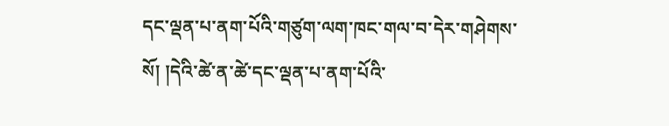དང་ལྡན་པ་ནག་པོའི་གཙུག་ལག་ཁང་གལ་བ་དེར་གཤེགས་སོ། །དེའི་ཚེ་ན་ཚེ་དང་ལྡན་པ་ནག་པོའི་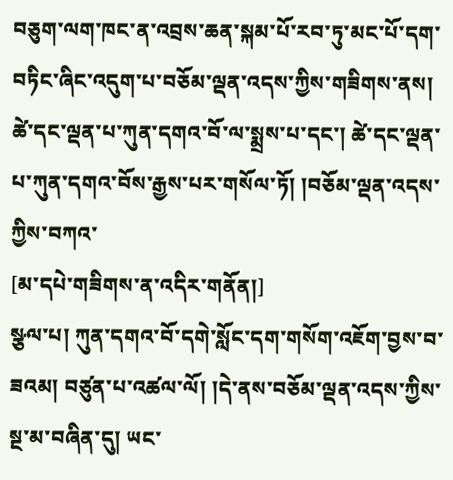བཅུག་ལག་ཁང་ན་འབྲས་ཆན་སྐམ་པོ་རབ་ཏུ་མང་པོ་དག་བཏིང་ཞིང་འདུག་པ་བཅོམ་ལྡན་འདས་ཀྱིས་གཟིགས་ནས། ཚེ་དང་ལྡན་པ་ཀུན་དགའ་བོ་ལ་སྨྲས་པ་དང་། ཚེ་དང་ལྡན་པ་ཀུན་དགའ་བོས་རྒྱས་པར་གསོལ་ཏོ། །བཅོམ་ལྡན་འདས་ཀྱིས་བཀའ་
[མ་དཔེ་གཟིགས་ན་འདིར་གནོན།]
སྩལ་པ། ཀུན་དགའ་བོ་དགེ་སློང་དག་གསོག་འཇོག་བྱས་བ་ཟའམ། བཙུན་པ་འཚལ་ལོ། །དེ་ནས་བཅོམ་ལྡན་འདས་ཀྱིས་སྔ་མ་བཞིན་དུ། ཡང་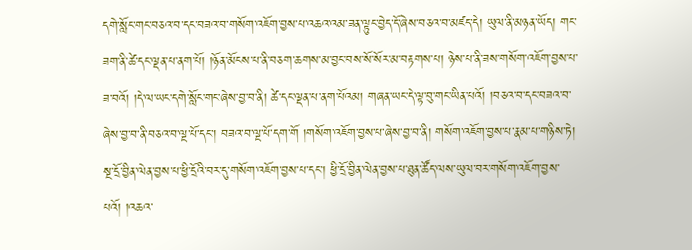དགེ་སློང་གང་བཅའ་བ་དང་བཟའ་བ་གསོག་འཇོག་བྱས་པ་འཆའ་འམ་ཟན་ལྟུང་བྱེད་དོ་ཞེས་བཅའ་བ་མཛད་དེ། ཡུལ་ནི་མཉན་ཡོད། གང་ཟག་ནི་ཚེ་དང་ལྡན་པ་ནག་པོ། །ཉོན་མོངས་པ་ནི་བཅག་ཆགས་མ་བྱང་བས་སོ་སོར་མ་བརྟགས་པ། ཉེས་པ་ནི་ཟས་གསོག་འཇོག་བྱས་པ་ཟ་བའོ། །དེ་ལ་ཡང་དགེ་སློང་གང་ཞེས་བྱ་བ་ནི། ཚེ་དང་ལྡན་པ་ནག་པོའམ། གཞན་ཡང་དེ་ལྟ་བུ་གང་ཡིན་པའོ། །བཅའ་བ་དང་བཟའ་བ་ཞེས་བྱ་བ་ནི་བཅའ་བ་ལྔ་པོ་དང་། བཟའ་བ་ལྔ་པོ་དག་གོ །གསོག་འཇོག་བྱས་པ་ཞེས་བྱ་བ་ནི། གསོག་འཇོག་བྱས་པ་རྣམ་པ་གཉིས་ཏེ། སྔ་དྲོ་བྱིན་ལེན་བྱས་པ་ཕྱི་དྲོའི་བར་དུ་གསོག་འཇོག་བྱས་པ་དང་། ཕྱི་དྲོ་བྱིན་ལེན་བྱས་པ་ཐུན་ཚོད་ལས་ཡུལ་བར་གསོག་འཇོག་བྱས་པའོ། །འཆའ་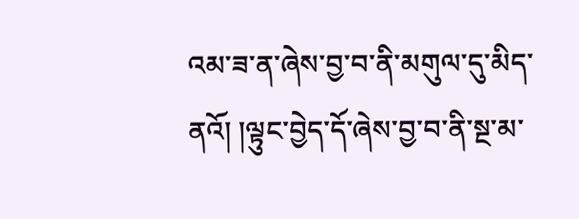འམ་ཟ་ན་ཞེས་བྱ་བ་ནི་མགུལ་དུ་མིད་ནའོ། །ལྟུང་བྱེད་དོ་ཞེས་བྱ་བ་ནི་སྔ་མ་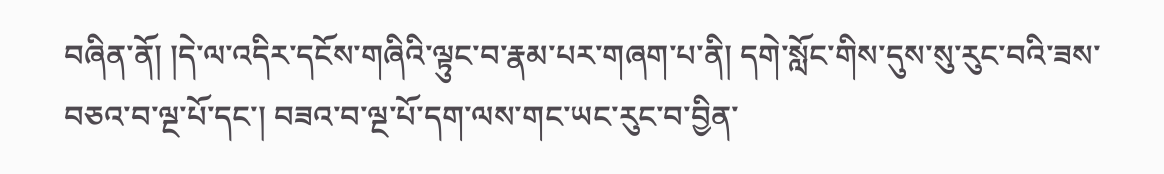བཞིན་ནོ། །དེ་ལ་འདིར་དངོས་གཞིའི་ལྟུང་བ་རྣམ་པར་གཞག་པ་ནི། དགེ་སློང་གིས་དུས་སུ་རུང་བའི་ཟས་བཅའ་བ་ལྔ་པོ་དང་། བཟའ་བ་ལྔ་པོ་དག་ལས་གང་ཡང་རུང་བ་བྱིན་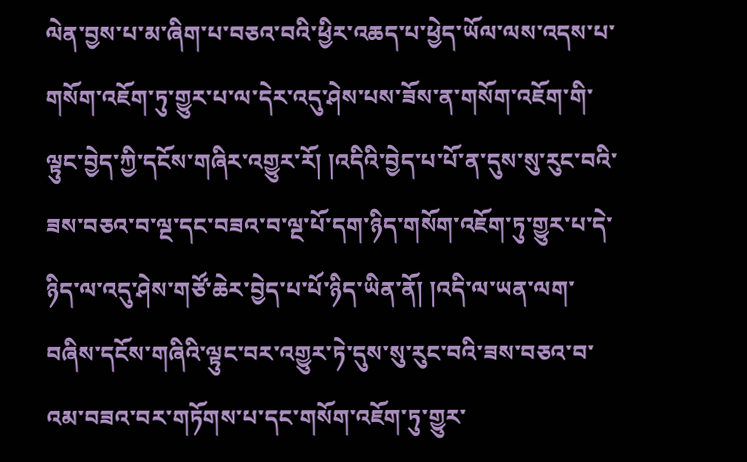ལེན་བྱས་པ་མ་ཞིག་པ་བཅའ་བའི་ཕྱིར་འཆད་པ་ཕྱེད་ཡོལ་ལས་འདས་པ་གསོག་འཇོག་ཏུ་གྱུར་པ་ལ་དེར་འདུ་ཤེས་པས་ཟོས་ན་གསོག་འཇོག་གི་ལྟུང་བྱེད་ཀྱི་དངོས་གཞིར་འགྱུར་རོ། །འདིའི་བྱེད་པ་པོ་ན་དུས་སུ་རུང་བའི་ཟས་བཅའ་བ་ལྔ་དང་བཟའ་བ་ལྔ་པོ་དག་ཉིད་གསོག་འཇོག་ཏུ་གྱུར་པ་དེ་ཉིད་ལ་འདུ་ཤེས་གཙོ་ཆེར་བྱེད་པ་པོ་ཉིད་ཡིན་ནོ། །འདི་ལ་ཡན་ལག་བཞིས་དངོས་གཞིའི་ལྟུང་བར་འགྱུར་ཏེ་དུས་སུ་རུང་བའི་ཟས་བཅའ་བ་འམ་བཟའ་བར་གཏོགས་པ་དང་གསོག་འཇོག་ཏུ་གྱུར་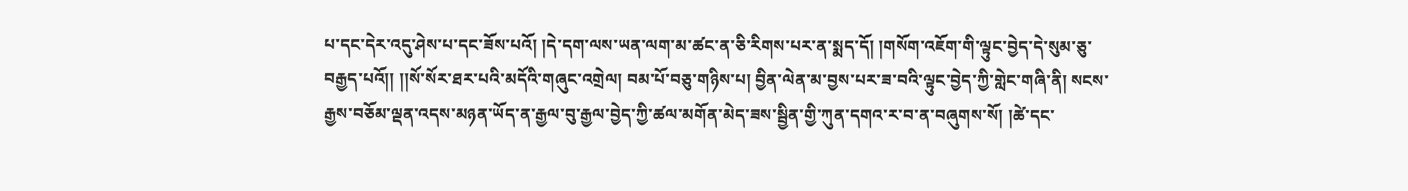པ་དང་དེར་འདུ་ཤེས་པ་དང་ཟོས་པའོ། །དེ་དག་ལས་ཡན་ལག་མ་ཚང་ན་ཅི་རིགས་པར་ན་སྨད་དོ། །གསོག་འཇོག་གི་ལྟུང་བྱེད་དེ་སུམ་ཅུ་བརྒྱད་པའོ།། །།སོ་སོར་ཐར་པའི་མདོའི་གཞུང་འགྲེལ། བམ་པོ་བཅུ་གཉིས་པ། བྱིན་ལེན་མ་བྱས་པར་ཟ་བའི་ལྟུང་བྱེད་ཀྱི་གླེང་གཞི་ནི། སངས་རྒྱས་བཅོམ་ལྡན་འདས་མཉན་ཡོད་ན་རྒྱལ་བུ་རྒྱལ་བྱེད་ཀྱི་ཚལ་མགོན་མེད་ཟས་སྦྱིན་གྱི་ཀུན་དགའ་ར་བ་ན་བཞུགས་སོ། །ཚེ་དང་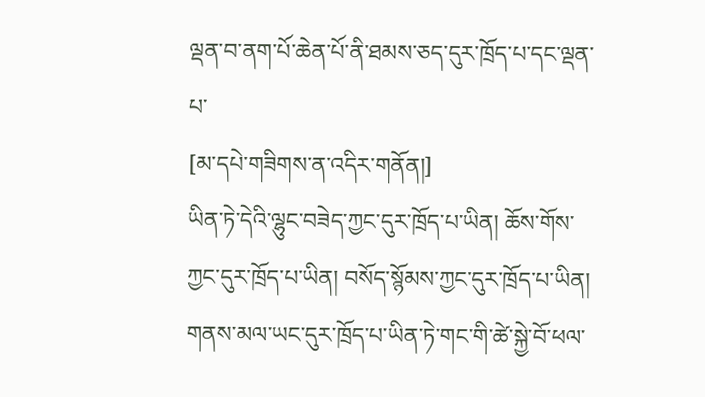ལྡན་བ་ནག་པོ་ཆེན་པོ་ནི་ཐམས་ཅད་དུར་ཁྲོད་པ་དང་ལྡན་པ་
[མ་དཔེ་གཟིགས་ན་འདིར་གནོན།]
ཡིན་ཏེ་དེའི་ལྷུང་བཟེད་ཀྱང་དུར་ཁྲོད་པ་ཡིན། ཆོས་གོས་ཀྱང་དུར་ཁྲོད་པ་ཡིན། བསོད་སྙོམས་ཀྱང་དུར་ཁྲོད་པ་ཡིན། གནས་མལ་ཡང་དུར་ཁྲོད་པ་ཡིན་ཏེ་གང་གི་ཚེ་སྐྱེ་བོ་ཕལ་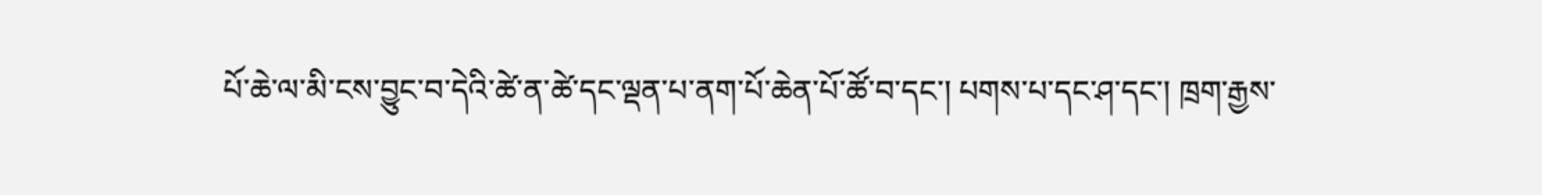པོ་ཆེ་ལ་མི་ངས་བྱུང་བ་དེའི་ཚེ་ན་ཚེ་དང་ལྡན་པ་ནག་པོ་ཆེན་པོ་ཚོ་བ་དང་། པགས་པ་དང་ཤ་དང་། ཁྲག་རྒྱས་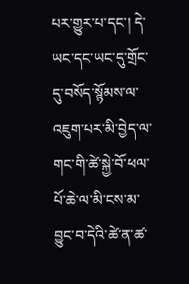པར་གྱུར་པ་དང་། དེ་ཡང་དང་ཡང་དུ་གྲོང་དུ་བསོད་སྙོམས་ལ་འཇུག་པར་མི་བྱེད་ལ་གང་གི་ཚེ་སྐྱེ་བོ་ཕལ་པོ་ཆེ་ལ་མི་ངས་མ་བྱུང་བ་དེའི་ཚེ་ན་ཚ་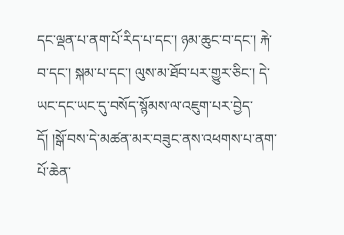དང་ལྡན་པ་ནག་པོ་རིད་པ་དང་། ཉམ་ཆུང་བ་དང་། རྐེ་བ་དང་། སྐམ་པ་དང་། ལུས་མ་ཐོབ་པར་གྱུར་ཅིང་། དེ་ཡང་དང་ཡང་དུ་བསོད་སྙོམས་ལ་འཇུག་པར་བྱེད་དོ། །སྒོ་བས་དེ་མཚན་མར་བཟུང་ནས་འཕགས་པ་ནག་པོ་ཆེན་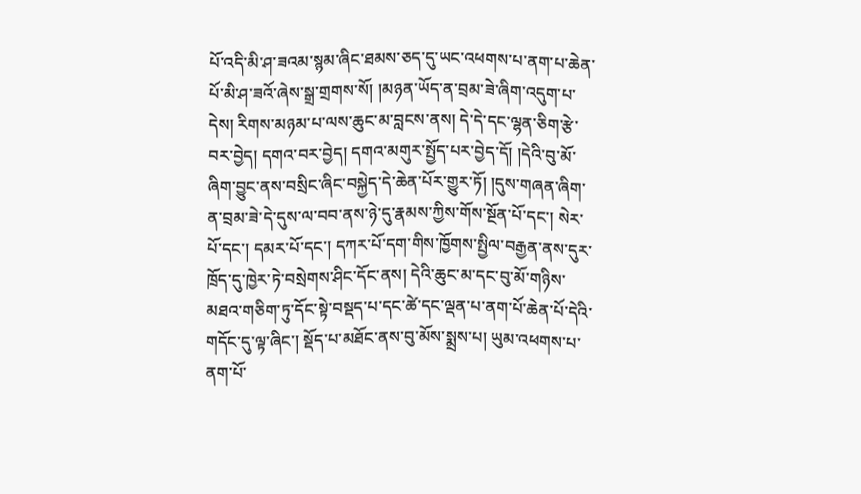པོ་འདི་མི་ཤ་ཟའམ་སྙམ་ཞིང་ཐམས་ཅད་དུ་ཡང་འཕགས་པ་ནག་པ་ཆེན་པོ་མི་ཤ་ཟའོ་ཞེས་སྒྲ་གྲགས་སོ། །མཉན་ཡོད་ན་བྲམ་ཟེ་ཞིག་འདུག་པ་དེས། རིགས་མཉམ་པ་ལས་ཆུང་མ་བླངས་ནས། དེ་དེ་དང་ལྷན་ཅིག་རྩེ་བར་བྱེད། དགའ་བར་བྱེད། དགའ་མགུར་སྤྱོད་པར་བྱེད་དོ། །དེའི་བུ་མོ་ཞིག་བྱུང་ནས་བསྲིང་ཞིང་བསྐྱེད་དེ་ཆེན་པོར་གྱུར་ཏོ། །དུས་གཞན་ཞིག་ན་བྲམ་ཟེ་དེ་དུས་ལ་བབ་ནས་ཉེ་དུ་རྣམས་ཀྱིས་གོས་སྔོན་པོ་དང་། སེར་པོ་དང་། དམར་པོ་དང་། དཀར་པོ་དག་གིས་ཁྱོགས་སྤྱིལ་བརྒྱན་ནས་དུར་ཁྲོད་དུ་ཁྱེར་ཏེ་བསྲེགས་ཤིང་དོང་ནས། དེའི་ཆུང་མ་དང་བུ་མོ་གཉིས་མཐའ་གཅིག་ཏུ་དོང་སྟེ་བསྡད་པ་དང་ཚེ་དང་ལྡན་པ་ནག་པོ་ཆེན་པོ་དེའི་གདོང་དུ་ལྟ་ཞིང་། སྡོད་པ་མཐོང་ནས་བུ་མོས་སྨྲས་པ། ཡུམ་འཕགས་པ་ནག་པོ་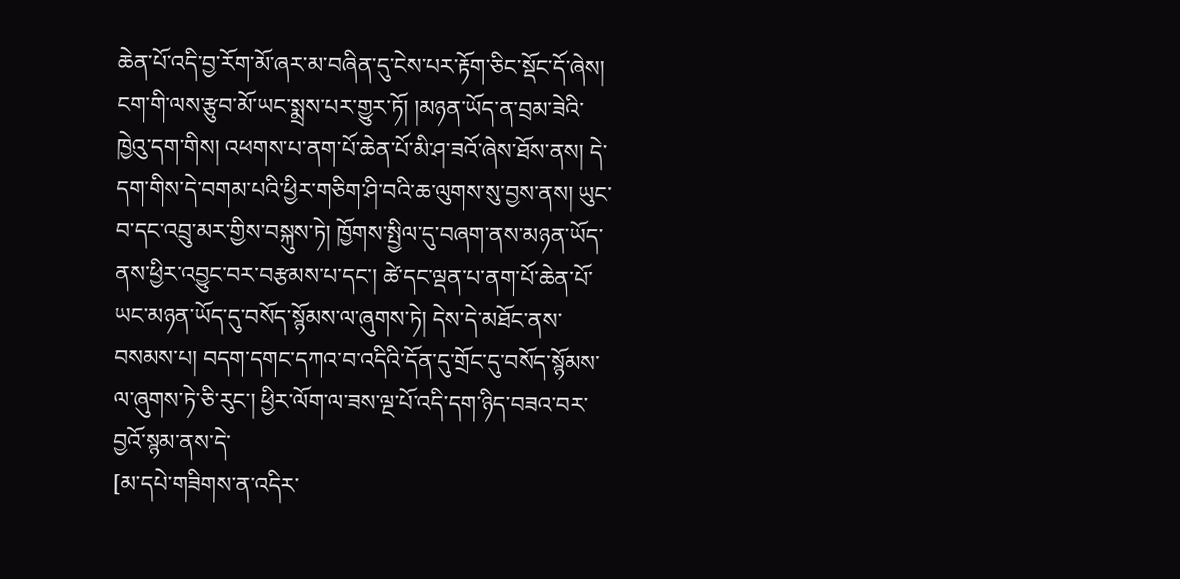ཆེན་པོ་འདི་བྱ་རོག་མོ་ཞར་མ་བཞིན་དུ་ངེས་པར་རྟོག་ཅིང་སྡོང་དོ་ཞེས། ངག་གི་ལས་རྩུབ་མོ་ཡང་སྨྲས་པར་གྱུར་ཏོ། །མཉན་ཡོད་ན་བྲམ་ཟེའི་ཁྱེའུ་དག་གིས། འཕགས་པ་ནག་པོ་ཆེན་པོ་མི་ཤ་ཟའོ་ཞེས་ཐོས་ནས། དེ་དག་གིས་དེ་བགམ་པའི་ཕྱིར་གཅིག་ཤི་བའི་ཆ་ལུགས་སུ་བྱས་ནས། ཡུང་བ་དང་འབྲུ་མར་གྱིས་བསྐུས་ཏེ། ཁྱོགས་སྤྱིལ་དུ་བཞག་ནས་མཉན་ཡོད་ནས་ཕྱིར་འབྱུང་བར་བརྩམས་པ་དང་། ཚེ་དང་ལྡན་པ་ནག་པོ་ཆེན་པོ་ཡང་མཉན་ཡོད་དུ་བསོད་སྙོམས་ལ་ཞུགས་ཏེ། དེས་དེ་མཐོང་ནས་བསམས་པ། བདག་དགང་དཀའ་བ་འདིའི་དོན་དུ་གྲོང་དུ་བསོད་སྙོམས་ལ་ཞུགས་ཏེ་ཅི་རུང་། ཕྱིར་ལོག་ལ་ཟས་ལྔ་པོ་འདི་དག་ཉིད་བཟའ་བར་བྱའོ་སྙམ་ནས་དེ་
[མ་དཔེ་གཟིགས་ན་འདིར་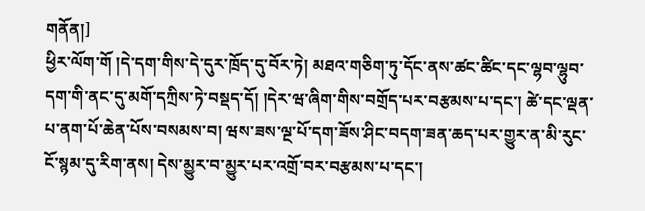གནོན།]
ཕྱིར་ལོག་གོ །དེ་དག་གིས་དེ་དུར་ཁྲོད་དུ་བོར་ཏེ། མཐའ་གཅིག་ཏུ་དོང་ནས་ཚང་ཚིང་དང་ལྷབ་ལྷུབ་དག་གི་ནང་དུ་མགོ་དཀྲིས་ཏེ་བསྡད་དོ། །དེར་ཝ་ཞིག་གིས་བགྲོད་པར་བརྩམས་པ་དང་། ཚེ་དང་ལྡན་པ་ནག་པོ་ཆེན་པོས་བསམས་བ། ཝས་ཟས་ལྔ་པོ་དག་ཟོས་ཤིང་བདག་ཟན་ཆད་པར་གྱུར་ན་མི་རུང་ངོ་སྙམ་དུ་རིག་ནས། དེས་མྱུར་བ་མྱུར་པར་འགྲོ་བར་བརྩམས་པ་དང་།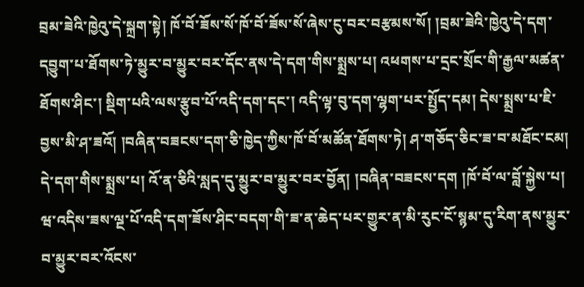བྲམ་ཟེའི་ཁྱེའུ་དེ་སྐྲག་སྟེ། ཁོ་བོ་ཟོས་སོ་ཁོ་བོ་ཟོས་སོ་ཞེས་ངུ་བར་བརྩམས་སོ། །བྲམ་ཟེའི་ཁྱེའུ་དེ་དག་དབྱུག་པ་ཐོགས་ཏེ་མྱུར་བ་མྱུར་བར་དོང་ནས་དེ་དག་གིས་སྨྲས་པ། འཕགས་པ་དྲང་སྲོང་གི་རྒྱལ་མཚན་ཐོགས་ཤིང་། སྡིག་པའི་ལས་རྩུབ་པོ་འདི་དག་དང་། འདི་ལྟ་བུ་དག་ལྷག་པར་སྤྱོད་དམ། དེས་སྨྲས་པ་ཇི་བྱས་མི་ཤ་ཟའོ། །བཞིན་བཟངས་དག་ཅི་ཁྱེད་ཀྱིས་ཁོ་བོ་མཚོན་ཐོགས་ཏེ། ཤ་གཅོད་ཅིང་ཟ་བ་མཐོང་ངམ། དེ་དག་གིས་སྨྲས་པ། འོ་ན་ཅིའི་སླད་དུ་མྱུར་བ་མྱུར་བར་བྱོན། །བཞིན་བཟངས་དག །ཁོ་བོ་ལ་བློ་སྐྱེས་པ། ཝ་འདིས་ཟས་ལྔ་པོ་འདི་དག་ཟོས་ཤིང་བདག་གི་ཟ་ན་ཆེད་པར་གྱུར་ན་མི་རུང་ངོ་སྙམ་དུ་རིག་ནས་མྱུར་བ་མྱུར་བར་འོངས་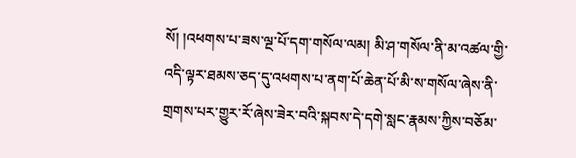སོ། །འཕགས་པ་ཟས་ལྔ་པོ་དག་གསོལ་ལམ། མི་ཤ་གསོལ་ནི་མ་འཚལ་གྱི་འདི་ལྟར་ཐམས་ཅད་དུ་འཕགས་པ་ནག་པོ་ཆེན་པོ་མི་ས་གསོལ་ཞེས་ནི་གྲགས་པར་གྱུར་རོ་ཞེས་ཟེར་བའི་སྐབས་དེ་དགེ་སླང་རྣམས་ཀྱིས་བཅོམ་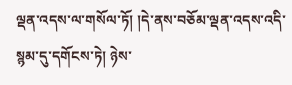ལྡན་འདས་ལ་གསོལ་ཏོ། །དེ་ནས་བཅོམ་ལྡན་འདས་འདི་སྙམ་དུ་དགོངས་ཏེ། ཉེས་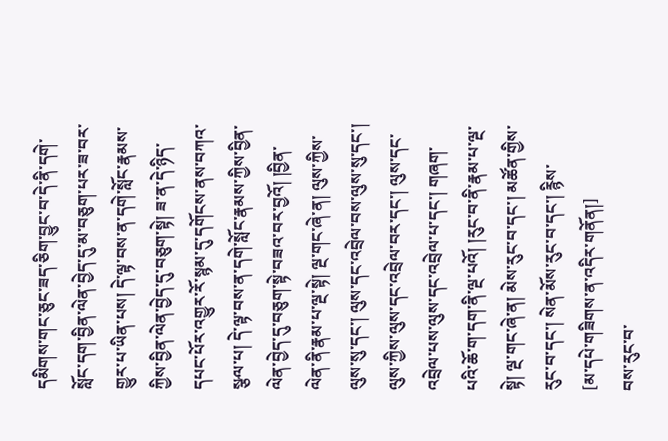དམིགས་གང་ཅུང་ཟད་ཅིག་བྱུང་བ་དེ་ནི་དགེ་སློང་དག་བྱིན་ལེན་བྱེད་དུ་མ་བཅུག་པར་ཟ་བར་གྱུར་པ་ཡིན་པས། དེ་ལྟ་བས་ན་དགེ་སློང་རྣམས་ཀྱིས་བྱིན་ལེན་བྱེད་དུ་བཅུག་སྟེ། ཟ་ན་དེ་ཉིད་དཔང་པོར་འགྱུར་རོ་སྙམ་དུ་དགོངས་ནས་བཀའ་སྩལ་པ། དེ་ལྟ་བས་ན་དགེ་སློང་རྣམས་ཀྱིས་བྱིན་ལེན་བྱེད་དུ་བཅུག་སྟེ་བཟའ་བར་བྱའོ། །བྱིན་ལེན་ནི་རྣམ་པ་ལྔ་སྟེ། ལྔ་གང་ཞེ་ན། ལུས་ཀྱིས་ལུས་སུ་དང་། ལུས་དང་འབྲེལ་བས་ལུས་སུ་དང་། ལུས་ཀྱིས་ལུས་དང་འབྲེལ་བར་དང་། ལུས་དང་འབྲེལ་པས་ལུས་དང་འབྲེལ་པ་དང་། གཞག་པའི་ཆོ་ག་དག་ནི་ལྔ་པའོ། །རུང་བ་ནི་རྣམ་པ་ལྔ་སྟེ། ལྔ་གང་ཞེ་ན། མེས་རུང་བ་དང་། མཚོན་གྱིས་རུང་བ་དང་། སེན་མོས་རུང་བ་དང་། རྙིས་
[མ་དཔེ་གཟིགས་ན་འདིར་གནོན།]
བས་རུང་བ་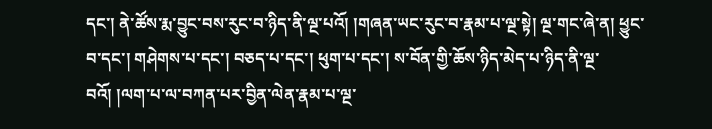དང་། ནེ་ཚོས་རྨ་བྱུང་བས་རུང་བ་ཉིད་ནི་ལྔ་པའོ། །གཞན་ཡང་རུང་བ་རྣམ་པ་ལྔ་སྟེ། ལྔ་གང་ཞེ་ན། ཕྱུང་བ་དང་། གཤེགས་པ་དང་། བཅད་པ་དང་། ཕུག་པ་དང་། ས་བོན་གྱི་ཆོས་ཉིད་མེད་པ་ཉིད་ནི་ལྔ་བའོ། །ལག་པ་ལ་བཀན་པར་བྱིན་ལེན་རྣམ་པ་ལྔ་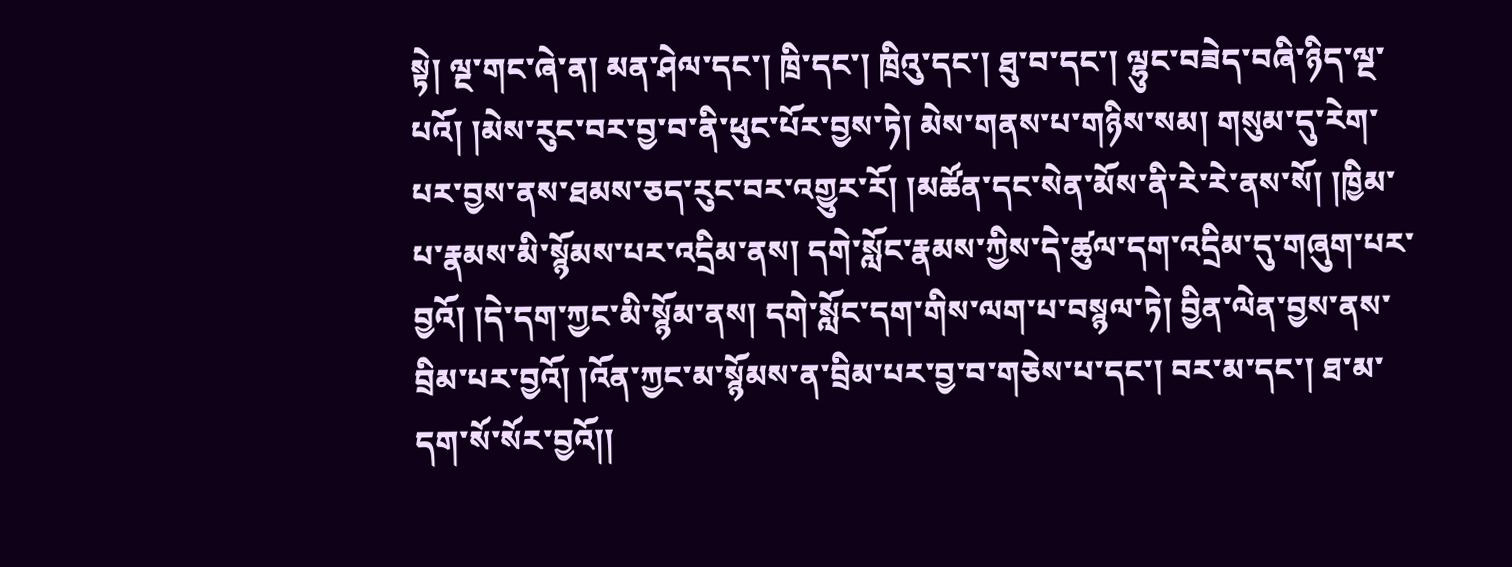སྟེ། ལྔ་གང་ཞེ་ན། མན་ཤེལ་དང་། ཁྲི་དང་། ཁྲིའུ་དང་། ཐུ་བ་དང་། ལྷུང་བཟེད་བཞི་ཉིད་ལྔ་པའོ། །མེས་རུང་བར་བྱ་བ་ནི་ཕུང་པོར་བྱས་ཏེ། མེས་གནས་པ་གཉིས་སམ། གསུམ་དུ་རེག་པར་བྱས་ནས་ཐམས་ཅད་རུང་བར་འགྱུར་རོ། །མཚོན་དང་སེན་མོས་ནི་རེ་རེ་ནས་སོ། །ཁྱིམ་པ་རྣམས་མི་སྙོམས་པར་འདྲིམ་ནས། དགེ་སློང་རྣམས་ཀྱིས་དེ་ཚུལ་དག་འདྲིམ་དུ་གཞུག་པར་བྱའོ། །དེ་དག་ཀྱང་མི་སྙོམ་ནས། དགེ་སློང་དག་གིས་ལག་པ་བསྙལ་ཏེ། བྱིན་ལེན་བྱས་ནས་བྲིམ་པར་བྱའོ། །འོན་ཀྱང་མ་སྙོམས་ན་བྲིམ་པར་བྱ་བ་གཅེས་པ་དང་། བར་མ་དང་། ཐ་མ་དག་སོ་སོར་བྱའོ།།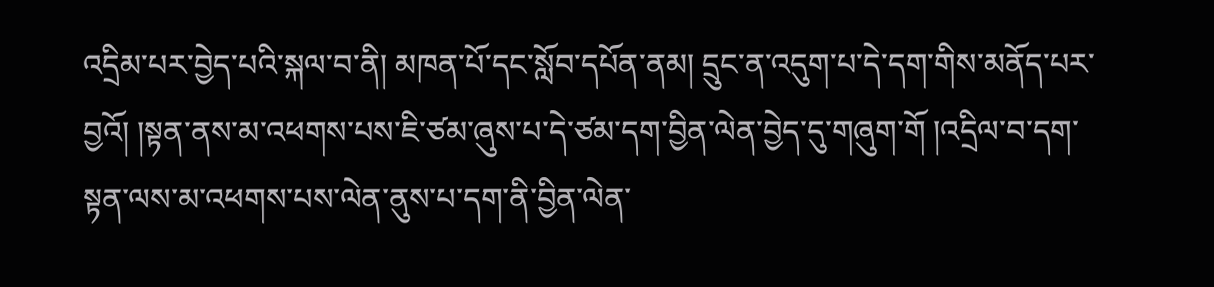འདྲིམ་པར་བྱེད་པའི་སྐལ་བ་ནི། མཁན་པོ་དང་སློབ་དཔོན་ནམ། དྲུང་ན་འདུག་པ་དེ་དག་གིས་མནོད་པར་བྱའོ། །སྟན་ནས་མ་འཕགས་པས་ཇི་ཙམ་ཞུས་པ་དེ་ཙམ་དག་བྱིན་ལེན་བྱེད་དུ་གཞུག་གོ །འདྲིལ་བ་དག་སྟན་ལས་མ་འཕགས་པས་ལེན་ནུས་པ་དག་ནི་བྱིན་ལེན་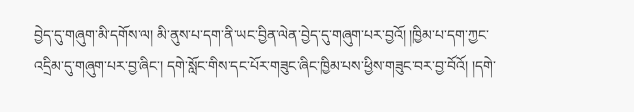བྱེད་དུ་གཞུག་མི་དགོས་ལ། མི་ནུས་པ་དག་ནི་ཡང་བྱིན་ལེན་བྱེད་དུ་གཞུག་པར་བྱའོ། །ཁྱིམ་པ་དག་ཀྱང་འདྲིམ་དུ་གཞུག་པར་བྱ་ཞིང་། དགེ་སློང་གིས་དང་པོར་གཟུང་ཞིང་ཁྱིམ་པས་ཕྱིས་གཟུང་བར་བྱ་བོའོ། །དགེ་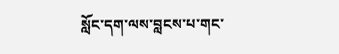སློང་དག་ལས་བླངས་པ་གང་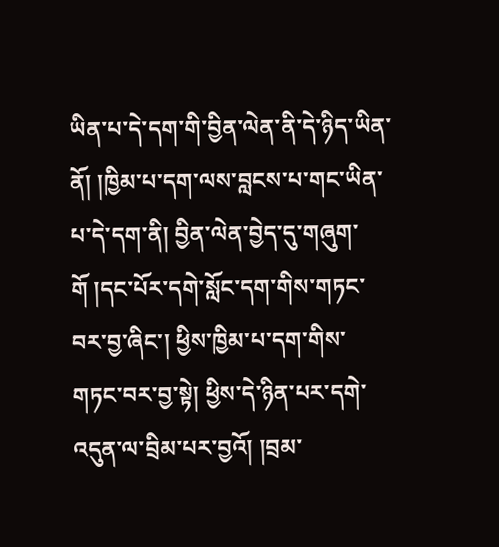ཡིན་པ་དེ་དག་གི་བྱིན་ལེན་ནི་དེ་ཉིད་ཡིན་ནོ། །ཁྱིམ་པ་དག་ལས་བླངས་པ་གང་ཡིན་པ་དེ་དག་ནི། བྱིན་ལེན་བྱེད་དུ་གཞུག་གོ །དང་པོར་དགེ་སློང་དག་གིས་གཏང་བར་བྱ་ཞིང་། ཕྱིས་ཁྱིམ་པ་དག་གིས་གཏང་བར་བྱ་སྟེ། ཕྱིས་དེ་ཉིན་པར་དགེ་འདུན་ལ་བྲིམ་པར་བྱའོ། །བྲམ་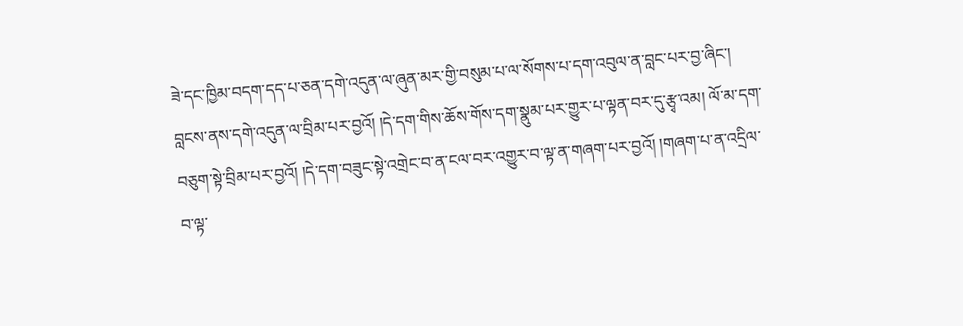ཟེ་དང་ཁྱིམ་བདག་དད་པ་ཅན་དགེ་འདུན་ལ་ཞུན་མར་གྱི་བསུམ་པ་ལ་སོགས་པ་དག་འབུལ་ན་བླང་པར་བྱ་ཞིང་། བླངས་ནས་དགེ་འདུན་ལ་བྲིམ་པར་བྱའོ། །དེ་དག་གིས་ཆོས་གོས་དག་སྣུམ་པར་གྱུར་པ་ལྟན་བར་དུ་རྩྭ་འམ། ལོ་མ་དག་བཅུག་སྟེ་བྲིམ་པར་བྱའོ། །དེ་དག་བཟུང་སྟེ་འགྲེང་བ་ན་ངལ་བར་འགྱུར་བ་ལྟ་ན་གཞག་པར་བྱའོ། །གཞག་པ་ན་འདྲིལ་བ་ལྟ་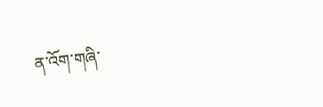ན་འོག་གཞི་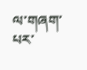ལ་གཞག་པར་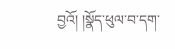བྱའོ། །སྣོད་ཕུལ་བ་དག་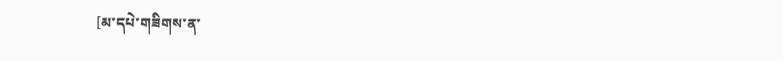[མ་དཔེ་གཟིགས་ན་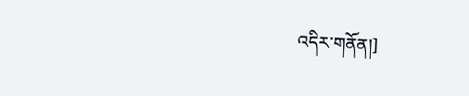འདིར་གནོན།]